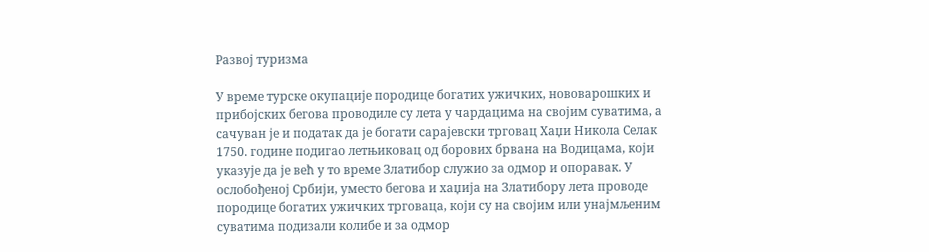Развој туризма

У време турске окупације породице богатих ужичких, нововарошких и прибојских бегова проводиле су лета у чардацима на својим суватима, а сачуван је и податак да је богати сарајевски трговац Хаџи Никола Селак 1750. године подигао летњиковац од борових брвана на Водицама, који указује да је већ у то време Златибор служио за одмор и опоравак. У ослобођеној Србији, уместо бегова и хаџија на Златибору лета проводе породице богатих ужичких трговаца, који су на својим или унајмљеним суватима подизали колибе и за одмор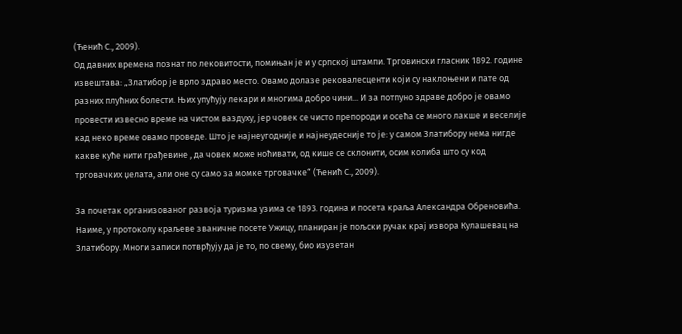(Ћенић С., 2009).
Од давних времена познат по лековитости, помињан је и у српској штампи. Трговински гласник 1892. године извештава: „Златибор је врло здраво место. Овамо долазе рековалесценти који су наклоњени и пате од разних плућних болести. Њих упућују лекари и многима добро чини... И за потпуно здраве добро је овамо провести извесно време на чистом ваздуху, јер човек се чисто препороди и осећа се много лакше и веселије кад неко време овамо проведе. Што је најнеугодније и најнеудесније то је: у самом Златибору нема нигде какве куће нити грађевине , да човек може ноћивати, од кише се склонити, осим колиба што су код трговачких џелата, али оне су само за момке трговачке“ (Ћенић С., 2009).

За почетак организованог развоја туризма узима се 1893. година и посета краља Александра Обреновића. Наиме, у протоколу краљеве званичне посете Ужицу, планиран је пољски ручак крај извора Кулашевац на Златибору. Многи записи потврђују да је то, по свему, био изузетан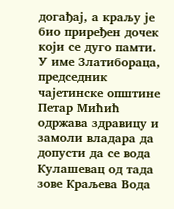догађај, а краљу је био приређен дочек који се дуго памти. У име Златибораца, председник чајетинске општине Петар Мићић одржава здравицу и замоли владара да допусти да се вода Кулашевац од тада зове Краљева Вода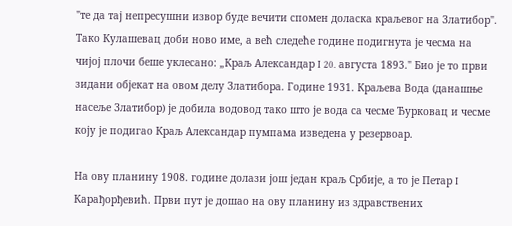"те да тај непресушни извор буде вечити спомен доласка краљевог на Златибор". Тако Кулашевац доби ново име, а већ следеће године подигнута је чесма на чијој плочи беше уклесано: „Краљ Александар I 20. августа 1893." Био је то први зидани објекат на овом делу Златибора. Године 1931. Краљева Вода (данашње насеље Златибор) је добила водовод тако што је вода са чесме Ђурковац и чесме коју је подигао Краљ Александар пумпама изведена у резервоар.

На ову планину 1908. године долази још један краљ Србије, а то је Петар I Карађорђевић. Први пут је дошао на ову планину из здравствених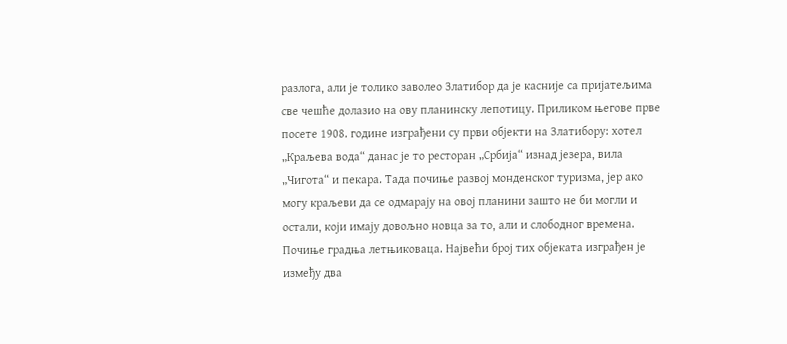разлога, али је толико заволео Златибор да је касније са пријатељима све чешће долазио на ову планинску лепотицу. Приликом његове прве посете 1908. године изграђени су први објекти на Златибору: хотел „Краљева вода“ данас је то ресторан „Србија“ изнад језера, вила „Чигота“ и пекара. Тада почиње развој монденског туризма, јер ако могу краљеви да се одмарају на овој планини зашто не би могли и остали, који имају довољно новца за то, али и слободног времена. Почиње градња летњиковаца. Највећи број тих објеката изграђен је између два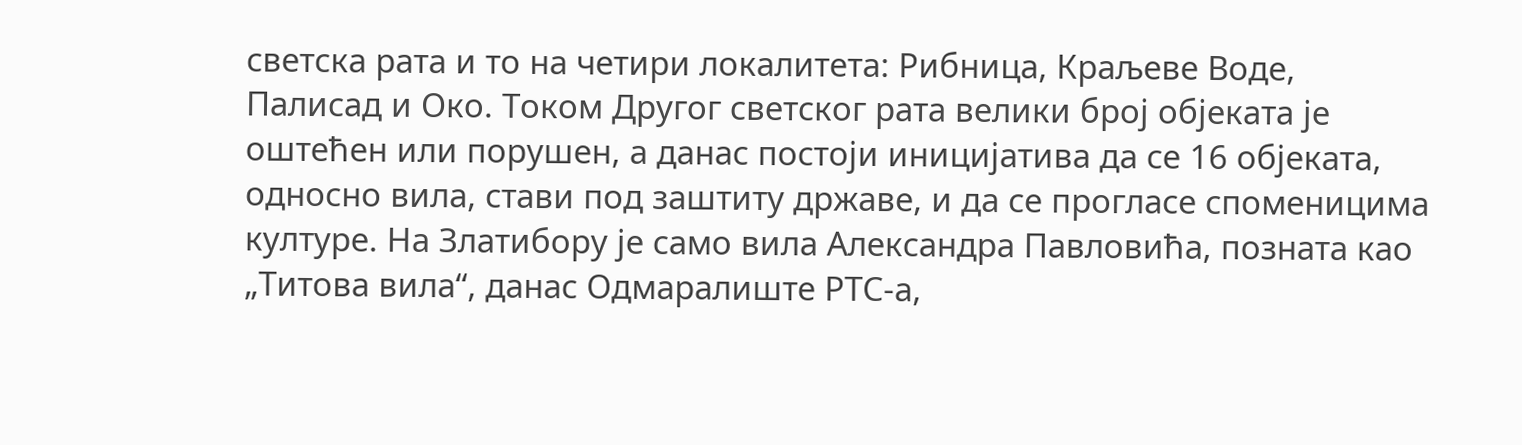светска рата и то на четири локалитета: Рибница, Краљеве Воде, Палисад и Око. Током Другог светског рата велики број објеката је оштећен или порушен, а данас постоји иницијатива да се 16 објеката, односно вила, стави под заштиту државе, и да се прогласе споменицима културе. На Златибору је само вила Александра Павловића, позната као „Титова вила“, данас Одмаралиште РТС-а,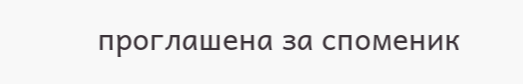проглашена за споменик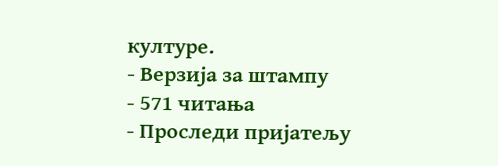културе.
- Верзија за штампу
- 571 читања
- Проследи пријатељу